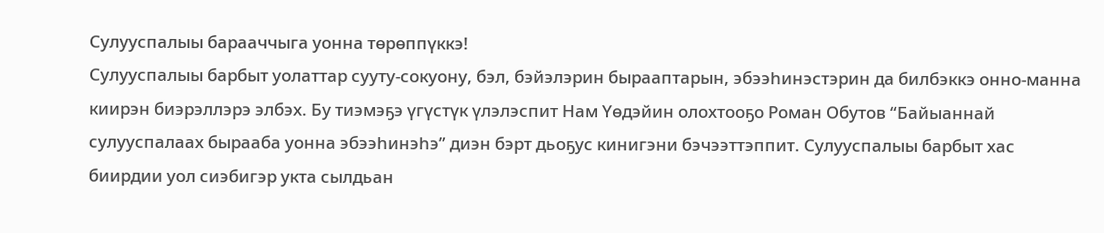Сулууспалыы барааччыга уонна төрөппүккэ!
Сулууспалыы барбыт уолаттар сууту-сокуону, бэл, бэйэлэрин бырааптарын, эбээһинэстэрин да билбэккэ онно-манна киирэн биэрэллэрэ элбэх. Бу тиэмэҕэ үгүстүк үлэлэспит Нам Үөдэйин олохтооҕо Роман Обутов “Байыаннай сулууспалаах бырааба уонна эбээһинэһэ” диэн бэрт дьоҕус кинигэни бэчээттэппит. Сулууспалыы барбыт хас биирдии уол сиэбигэр укта сылдьан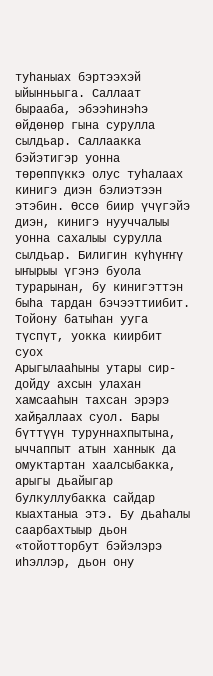туһаныах бэртээхэй ыйынньыга. Саллаат бырааба, эбээһинэһэ өйдөнөр гына сурулла сылдьар. Саллаакка бэйэтигэр уонна төрөппүккэ олус туһалаах кинигэ диэн бэлиэтээн этэбин. Өссө биир үчүгэйэ диэн, кинигэ нууччалыы уонна сахалыы сурулла сылдьар. Билигин күһүҥҥү ыҥырыы үгэнэ буола турарынан, бу кинигэттэн быһа тардан бэчээттиибит.
Тойону батыһан ууга түспүт, уокка киирбит суох
Арыгылааһыны утары сир-дойду ахсын улахан хамсааһын тахсан эрэрэ хайҕаллаах суол. Бары бүттүүн туруннахпытына, ыччаппыт атын ханнык да омуктартан хаалсыбакка, арыгы дьайыгар булкуллубакка сайдар кыахтаныа этэ. Бу дьаһалы саарбахтыыр дьон «тойотторбут бэйэлэрэ иһэллэр, дьон ону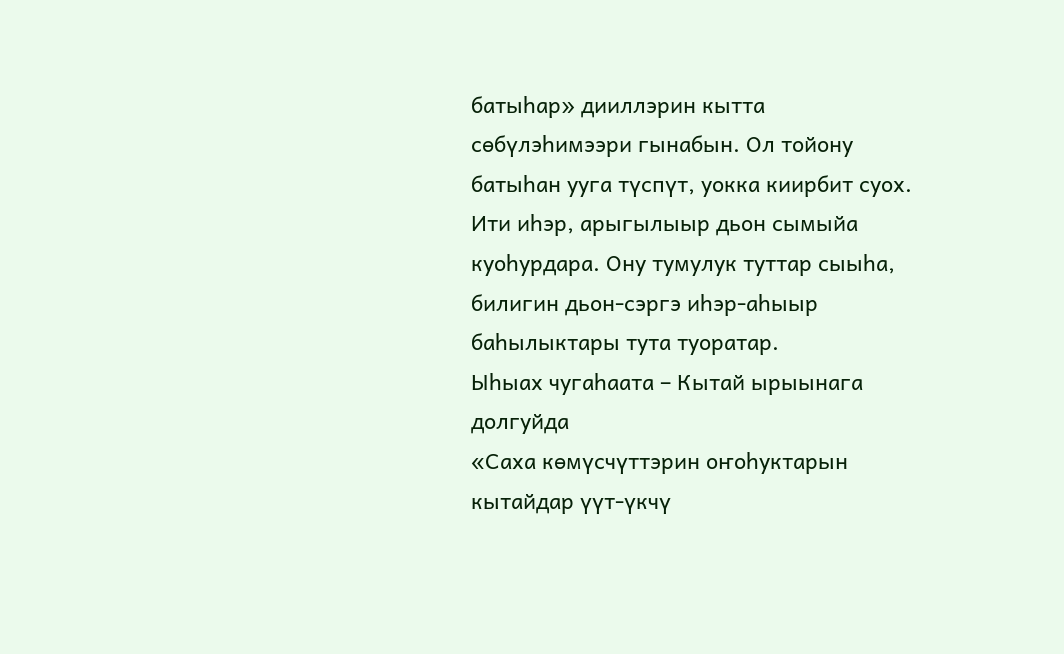батыһар» дииллэрин кытта сөбүлэһимээри гынабын. Ол тойону батыһан ууга түспүт, уокка киирбит суох. Ити иһэр, арыгылыыр дьон сымыйа куоһурдара. Ону тумулук туттар сыыһа, билигин дьон-сэргэ иһэр-аһыыр баһылыктары тута туоратар.
Ыһыах чугаһаата – Кытай ырыынага долгуйда
«Саха көмүсчүттэрин оҥоһуктарын кытайдар үүт-үкчү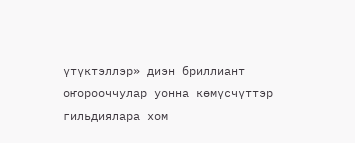үтүктэллэр» диэн бриллиант оҥорооччулар уонна көмүсчүттэр гильдиялара хом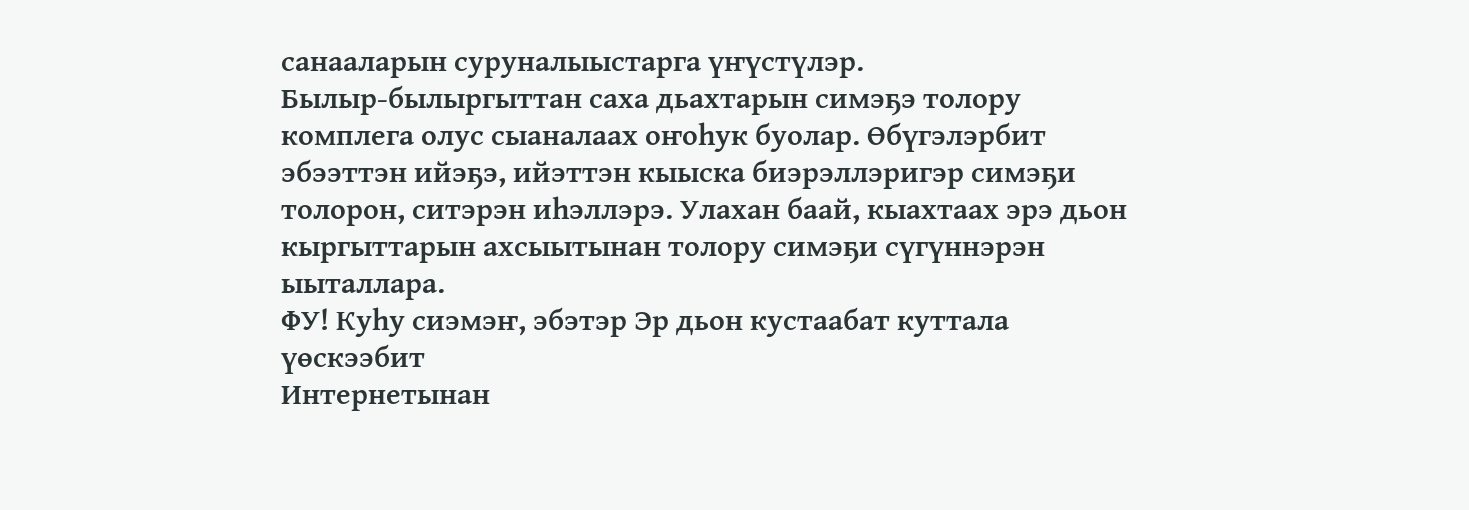санааларын суруналыыстарга үҥүстүлэр.
Былыр-былыргыттан саха дьахтарын симэҕэ толору комплега олус сыаналаах оҥоһук буолар. Өбүгэлэрбит эбээттэн ийэҕэ, ийэттэн кыыска биэрэллэригэр симэҕи толорон, ситэрэн иһэллэрэ. Улахан баай, кыахтаах эрэ дьон кыргыттарын ахсыытынан толору симэҕи сүгүннэрэн ыыталлара.
ФУ! Куһу сиэмэҥ, эбэтэр Эр дьон кустаабат куттала үөскээбит
Интернетынан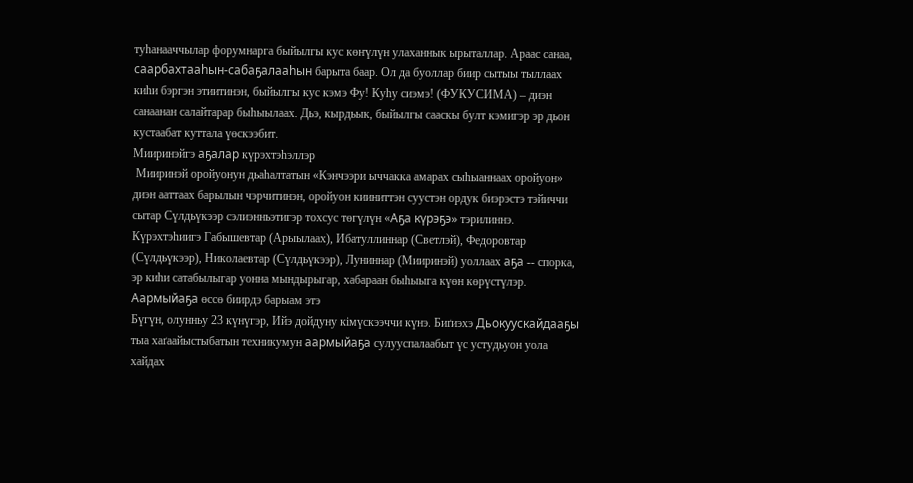туһанааччылар форумнарга быйылгы кус көҥүлүн улаханнык ырыталлар. Араас санаа, саарбахтааһын-сабаҕалааһын барыта баар. Ол да буоллар биир сытыы тыллаах киһи бэргэн этиитинэн, быйылгы кус кэмэ Фу! Куһу сиэмэ! (ФУКУСИМА) – диэн санаанан салайтарар быһыылаах. Дьэ, кырдьык, быйылгы сааскы булт кэмигэр эр дьон кустаабат куттала үөскээбит.
Мииринэйгэ аҕалар күрэхтэһэллэр
 Мииринэй оройуонун дьаhалтатын «Кэнчээри ыччакка амарах сыhыаннаах оройуон» диэн ааттаах барылын чэрчитинэн, оройуон кииниттэн сyyстэн ордук биэрэстэ тэйиччи сытар Сүлдьүкээр сэлиэнньэтигэр тохсус төгүлүн «Аҕа күрэҕэ» тэрилиннэ.
Күрэхтэһиигэ Габышевтар (Арыылаах), Ибатуллиннар (Светлэй), Федоровтар (Сүлдьүкээр), Николаевтар (Сүлдьүкээр), Луниннар (Мииринэй) уоллаах аҕа -- спорка, эр киhи сатабылыгар уонна мындырыгар, хабараан быhыыга күөн көрүстүлэр.
Аармыйаҕа өссө биирдэ барыам этэ
Бүгүн, олунньу 23 күнүгэр, Ийэ дойдуну кімүскээччи күнэ. Биґиэхэ Дьокуускайдааҕы тыа хаґаайыстыбатын техникумун аармыйаҕа сулууспалаабыт үс устудьуон уола хайдах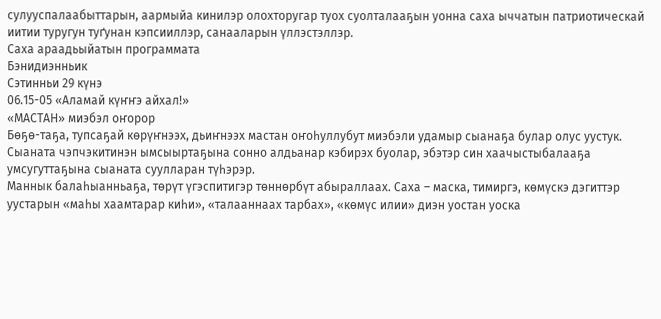сулууспалаабыттарын, аармыйа кинилэр олохторугар туох суолталааҕын уонна саха ыччатын патриотическай иитии туругун туґунан кэпсииллэр, санааларын үллэстэллэр.
Саха араадьыйатын программата
Бэнидиэнньик
Сэтинньи 29 күнэ
06.15-05 «Аламай күҥҥэ айхал!»
«МАСТАН» миэбэл оҥорор
Бөҕө-таҕа, тупсаҕай көрүҥнээх, дьиҥнээх мастан оҥоһуллубут миэбэли удамыр сыанаҕа булар олус уустук. Сыаната чэпчэкитинэн ымсыыртаҕына сонно алдьанар кэбирэх буолар, эбэтэр син хаачыстыбалааҕа умсугуттаҕына сыаната суулларан түһэрэр.
Маннык балаһыанньаҕа, төрүт үгэспитигэр төннөрбүт абыраллаах. Саха – маска, тимиргэ, көмүскэ дэгиттэр уустарын «маһы хаамтарар киһи», «талааннаах тарбах», «көмүс илии» диэн уостан уоска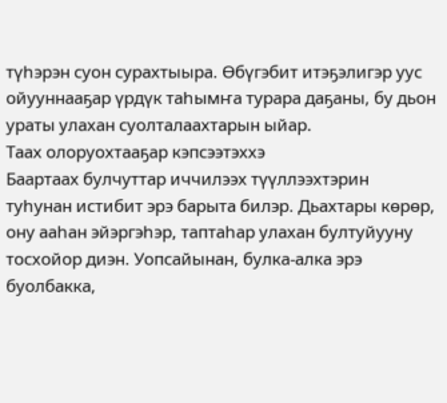түһэрэн суон сурахтыыра. Өбүгэбит итэҕэлигэр уус ойууннааҕар үрдүк таһымҥа турара даҕаны, бу дьон ураты улахан суолталаахтарын ыйар.
Таах олоруохтааҕар кэпсээтэххэ
Баартаах булчуттар иччилээх түүллээхтэрин туһунан истибит эрэ барыта билэр. Дьахтары көрөр, ону ааһан эйэргэһэр, таптаһар улахан бултуйууну тосхойор диэн. Уопсайынан, булка-алка эрэ буолбакка,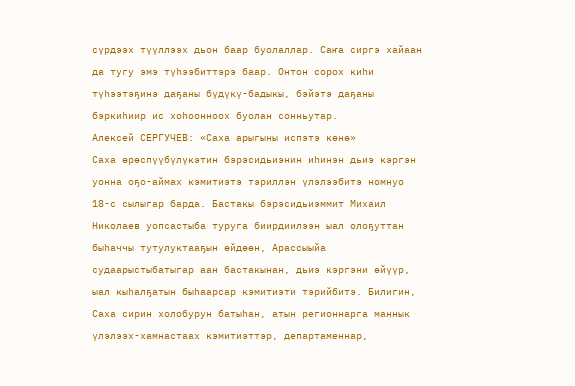сүрдээх түүллээх дьон баар буолаллар. Саҥа сиргэ хайаан да тугу эмэ түһээбиттэрэ баар. Онтон сорох киһи түһээтэҕинэ даҕаны бүдүкү-бадыкы, бэйэтэ даҕаны бэркиһиир ис хоһоонноох буолан сонньутар.
Алексей СЕРГУЧЕВ: «Саха арыгыны испэтэ көнө»
Саха өрөспүүбүлүкэтин бэрэсидьиэнин иһинэн дьиэ кэргэн уонна оҕо-аймах кэмитиэтэ тэриллэн үлэлээбитэ номнуо 18-с сылыгар барда. Бастакы бэрэсидьиэммит Михаил Николаев уопсастыба туруга биирдиилээн ыал олоҕуттан быһаччы тутулуктааҕын өйдөөн, Арассыыйа судаарыстыбатыгар аан бастакынан, дьиэ кэргэни өйүүр, ыал кыһалҕатын быһаарсар кэмитиэти тэрийбитэ. Билигин, Саха сирин холобурун батыһан, атын регионнарга маннык үлэлээх-хамнастаах кэмитиэттэр, департаменнар,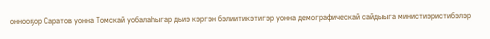оннооҕор Саратов уонна Томскай уобалаһыгар дьиэ кэргэн бэлиитикэтигэр уонна демографическай сайдыыга министиэристибэлэр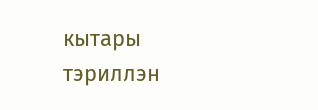кытары тэриллэн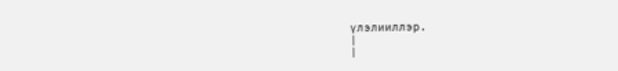үлэлииллэр.
|
|